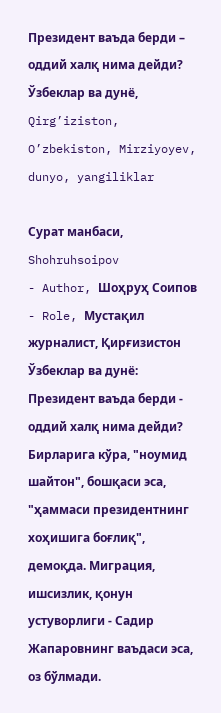Президент ваъда берди – оддий халқ нима дейди? Ўзбеклар ва дунё, Qirg’iziston, O’zbekiston, Mirziyoyev, dunyo, yangiliklar

Сурат манбаси, Shohruhsoipov
- Author, Шоҳруҳ Соипов
- Role, Мустақил журналист, Қирғизистон
Ўзбеклар ва дунё: Президент ваъда берди - оддий халқ нима дейди? Бирларига кўра, "ноумид шайтон", бошқаси эса, "ҳаммаси президентнинг хоҳишига боғлиқ", демоқда. Миграция, ишсизлик, қонун устуворлиги - Садир Жапаровнинг ваъдаси эса, оз бўлмади.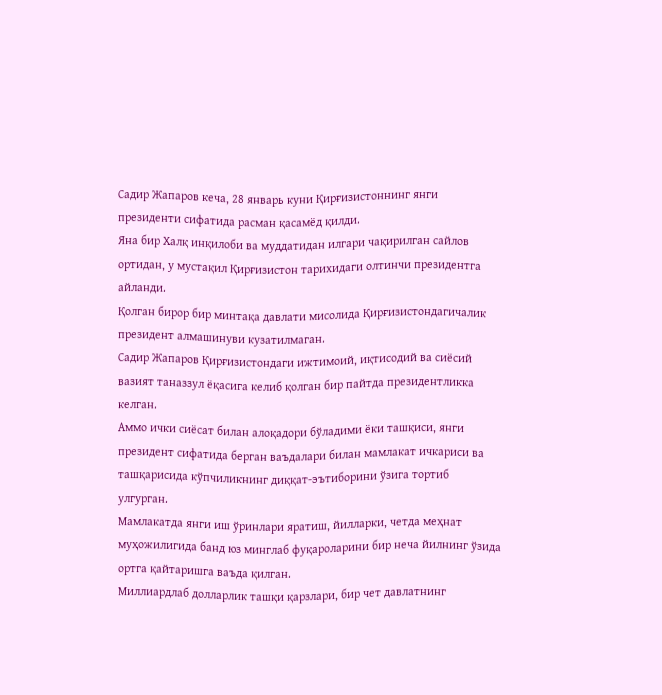Садир Жапаров кеча, 28 январь куни Қирғизистоннинг янги президенти сифатида расман қасамёд қилди.
Яна бир Халқ инқилоби ва муддатидан илгари чақирилган сайлов ортидан, у мустақил Қирғизистон тарихидаги олтинчи президентга айланди.
Қолган бирор бир минтақа давлати мисолида Қирғизистондагичалик президент алмашинуви кузатилмаган.
Садир Жапаров Қирғизистондаги ижтимоий, иқтисодий ва сиёсий вазият таназзул ёқасига келиб қолган бир пайтда президентликка келган.
Аммо ички сиёсат билан алоқадори бўладими ёки ташқиси, янги президент сифатида берган ваъдалари билан мамлакат ичкариси ва ташқарисида кўпчиликнинг диққат-эътиборини ўзига тортиб улгурган.
Мамлакатда янги иш ўринлари яратиш, йилларки, четда меҳнат муҳожилигида банд юз минглаб фуқароларини бир неча йилнинг ўзида ортга қайтаришга ваъда қилган.
Миллиардлаб долларлик ташқи қарзлари, бир чет давлатнинг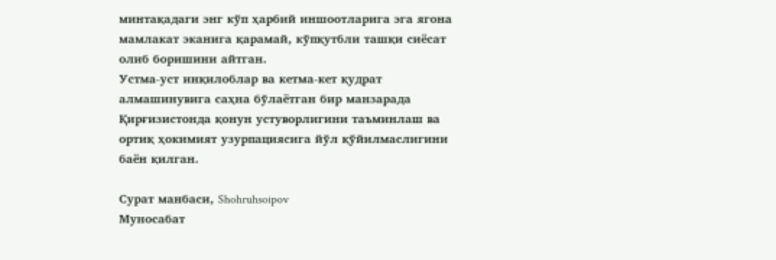минтақадаги энг кўп ҳарбий иншоотларига эга ягона мамлакат эканига қарамай, кўпқутбли ташқи сиёсат олиб боришини айтган.
Устма-уст инқилоблар ва кетма-кет қудрат алмашинувига саҳна бўлаётган бир манзарада Қирғизистонда қонун устуворлигини таъминлаш ва ортиқ ҳокимият узурпациясига йўл қўйилмаслигини баён қилган.

Сурат манбаси, Shohruhsoipov
Муносабат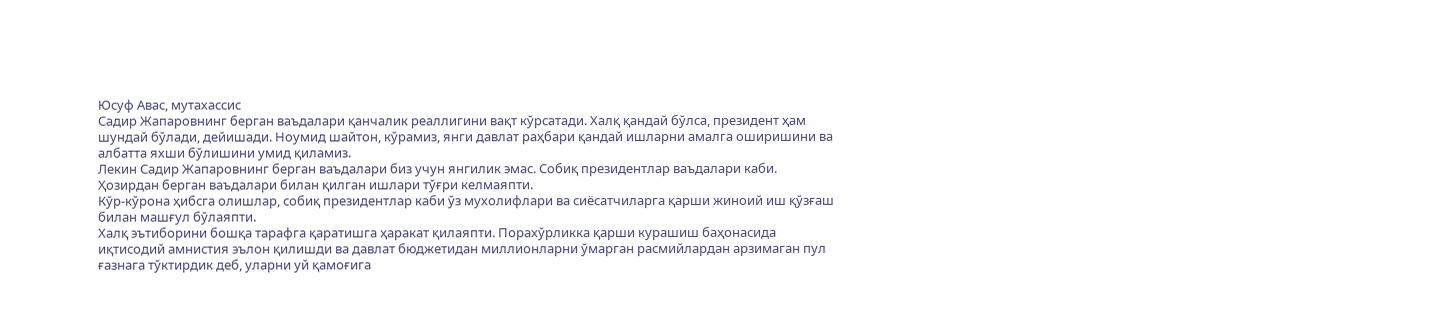Юсуф Авас, мутахассис
Садир Жапаровнинг берган ваъдалари қанчалик реаллигини вақт кўрсатади. Халқ қандай бўлса, президент ҳам шундай бўлади, дейишади. Ноумид шайтон, кўрамиз, янги давлат раҳбари қандай ишларни амалга оширишини ва албатта яхши бўлишини умид қиламиз.
Лекин Садир Жапаровнинг берган ваъдалари биз учун янгилик эмас. Собиқ президентлар ваъдалари каби. Ҳозирдан берган ваъдалари билан қилган ишлари тўғри келмаяпти.
Кўр-кўрона ҳибсга олишлар, собиқ президентлар каби ўз мухолифлари ва сиёсатчиларга қарши жиноий иш қўзғаш билан машғул бўлаяпти.
Халқ эътиборини бошқа тарафга қаратишга ҳаракат қилаяпти. Порахўрликка қарши курашиш баҳонасида иқтисодий амнистия эълон қилишди ва давлат бюджетидан миллионларни ўмарган расмийлардан арзимаган пул ғазнага тўктирдик деб, уларни уй қамоғига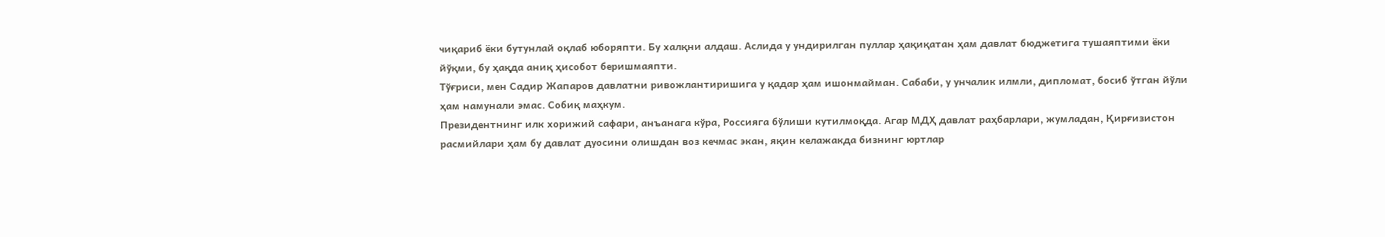чиқариб ёки бутунлай оқлаб юборяпти. Бу халқни алдаш. Аслида у ундирилган пуллар ҳақиқатан ҳам давлат бюджетига тушаяптими ёки йўқми, бу ҳақда аниқ ҳисобот беришмаяпти.
Тўғриси, мен Садир Жапаров давлатни ривожлантиришига у қадар ҳам ишонмайман. Сабаби, у унчалик илмли, дипломат, босиб ўтган йўли ҳам намунали эмас. Собиқ маҳкум.
Президентнинг илк хорижий сафари, анъанага кўра, Россияга бўлиши кутилмоқда. Агар МДҲ давлат раҳбарлари, жумладан, Қирғизистон расмийлари ҳам бу давлат дуосини олишдан воз кечмас экан, яқин келажакда бизнинг юртлар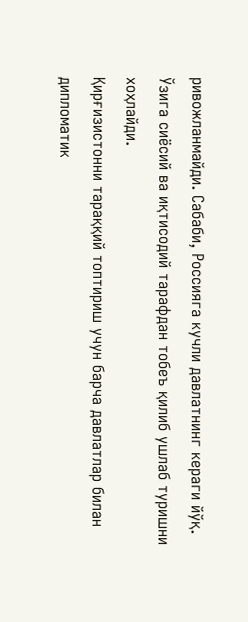ривожланмайди. Сабаби, Россияга кучли давлатнинг кераги йўқ. Ўзига сиёсий ва иқтисодий тарафдан тобеъ қилиб ушлаб туришни хоҳлайди.
Қирғизистонни тараққий топтириш учун барча давлатлар билан дипломатик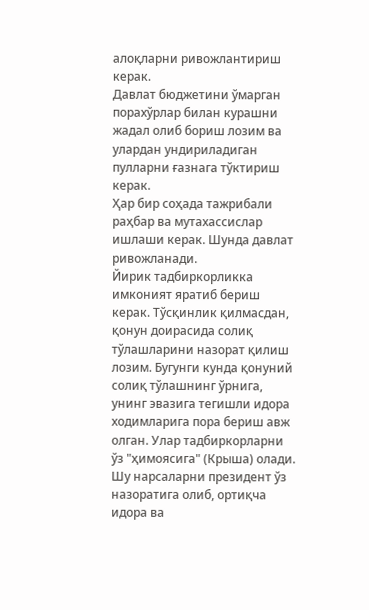алоқларни ривожлантириш керак.
Давлат бюджетини ўмарган порахўрлар билан курашни жадал олиб бориш лозим ва улардан ундириладиган пулларни ғазнага тўктириш керак.
Ҳар бир соҳада тажрибали раҳбар ва мутахассислар ишлаши керак. Шунда давлат ривожланади.
Йирик тадбиркорликка имконият яратиб бериш керак. Тўсқинлик қилмасдан, қонун доирасида солиқ тўлашларини назорат қилиш лозим. Бугунги кунда қонуний солиқ тўлашнинг ўрнига, унинг эвазига тегишли идора ходимларига пора бериш авж олган. Улар тадбиркорларни ўз "ҳимоясига" (Крыша) олади.
Шу нарсаларни президент ўз назоратига олиб, ортиқча идора ва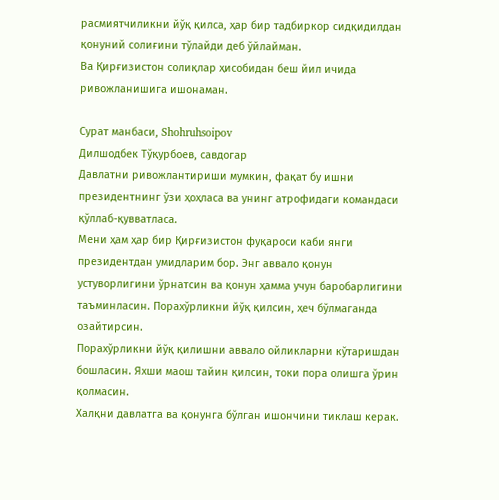расмиятчиликни йўқ қилса, ҳар бир тадбиркор сидқидилдан қонуний солиғини тўлайди деб ўйлайман.
Ва Қирғизистон солиқлар ҳисобидан беш йил ичида ривожланишига ишонаман.

Сурат манбаси, Shohruhsoipov
Дилшодбек Тўқурбоев, савдогар
Давлатни ривожлантириши мумкин, фақат бу ишни президентнинг ўзи ҳоҳласа ва унинг атрофидаги командаси қўллаб-қувватласа.
Мени ҳам ҳар бир Қирғизистон фуқароси каби янги президентдан умидларим бор. Энг аввало қонун устуворлигини ўрнатсин ва қонун ҳамма учун баробарлигини таъминласин. Порахўрликни йўқ қилсин, ҳеч бўлмаганда озайтирсин.
Порахўрликни йўқ қилишни аввало ойликларни кўтаришдан бошласин. Яхши маош тайин қилсин, токи пора олишга ўрин қолмасин.
Халқни давлатга ва қонунга бўлган ишончини тиклаш керак.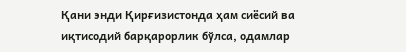Қани энди Қирғизистонда ҳам сиёсий ва иқтисодий барқарорлик бўлса, одамлар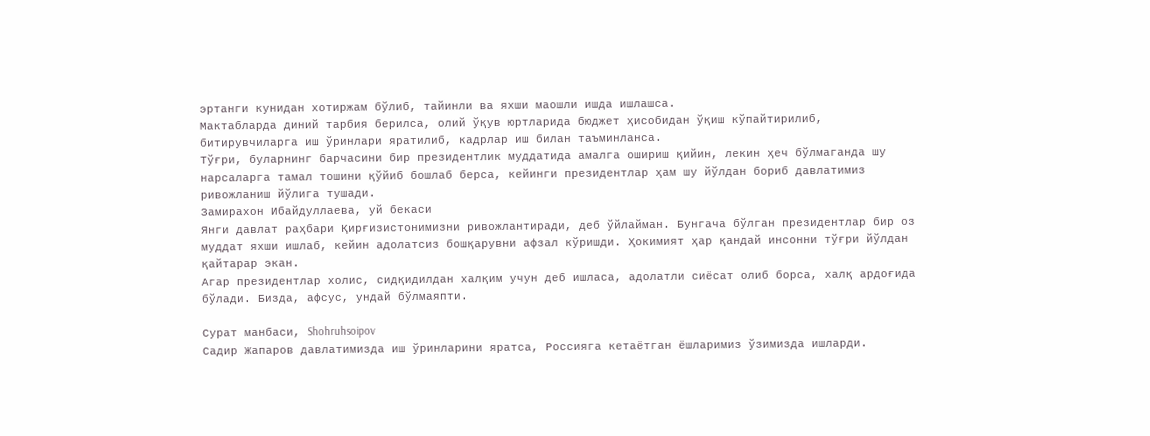эртанги кунидан хотиржам бўлиб, тайинли ва яхши маошли ишда ишлашса.
Мактабларда диний тарбия берилса, олий ўқув юртларида бюджет ҳисобидан ўқиш кўпайтирилиб, битирувчиларга иш ўринлари яратилиб, кадрлар иш билан таъминланса.
Тўғри, буларнинг барчасини бир президентлик муддатида амалга ошириш қийин, лекин ҳеч бўлмаганда шу нарсаларга тамал тошини қўйиб бошлаб берса, кейинги президентлар ҳам шу йўлдан бориб давлатимиз ривожланиш йўлига тушади.
Замирахон Ибайдуллаева, уй бекаси
Янги давлат раҳбари Қирғизистонимизни ривожлантиради, деб ўйлайман. Бунгача бўлган президентлар бир оз муддат яхши ишлаб, кейин адолатсиз бошқарувни афзал кўришди. Ҳокимият ҳар қандай инсонни тўғри йўлдан қайтарар экан.
Агар президентлар холис, сидқидилдан халқим учун деб ишлaса, адолатли сиёсат олиб борса, халқ ардоғида бўлади. Бизда, афсус, ундай бўлмаяпти.

Сурат манбаси, Shohruhsoipov
Садир Жапаров давлатимизда иш ўринларини яратса, Россияга кетаётган ёшларимиз ўзимизда ишларди.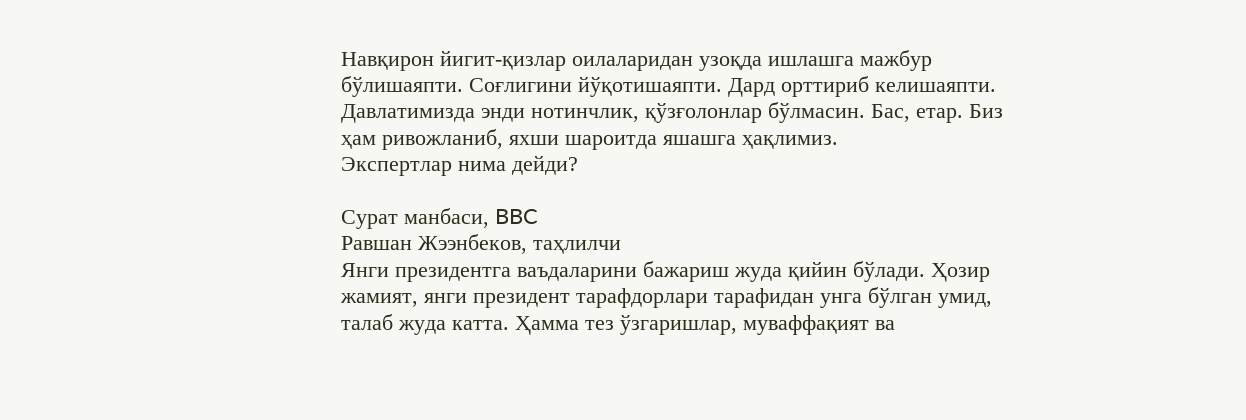Навқирон йигит-қизлар оилаларидан узоқда ишлашга мажбур бўлишаяпти. Соғлигини йўқотишаяпти. Дард орттириб келишаяпти.
Давлатимизда энди нотинчлик, қўзғолонлар бўлмасин. Бас, етар. Биз ҳам ривожланиб, яхши шароитда яшашга ҳақлимиз.
Экспертлар нима дейди?

Сурат манбаси, BBC
Равшан Жээнбеков, таҳлилчи
Янги президентга ваъдаларини бажариш жуда қийин бўлади. Ҳозир жамият, янги президент тарафдорлари тарафидан унга бўлган умид, талаб жуда катта. Ҳамма тез ўзгаришлар, муваффақият ва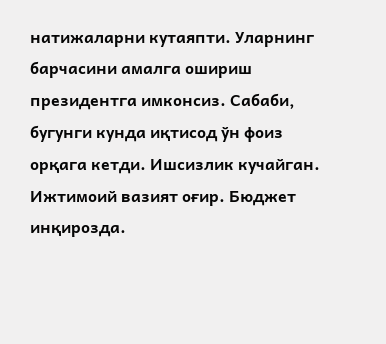натижаларни кутаяпти. Уларнинг барчасини амалга ошириш президентга имконсиз. Сабаби, бугунги кунда иқтисод ўн фоиз орқага кетди. Ишсизлик кучайган. Ижтимоий вазият оғир. Бюджет инқирозда.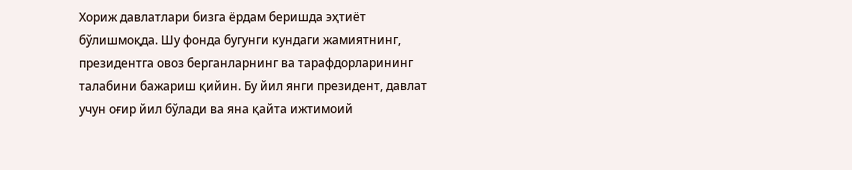Хориж давлатлари бизга ёрдам беришда эҳтиёт бўлишмоқда. Шу фонда бугунги кундаги жамиятнинг, президентга овоз берганларнинг ва тарафдорларининг талабини бажариш қийин. Бу йил янги президент, давлат учун оғир йил бўлади ва яна қайта ижтимоий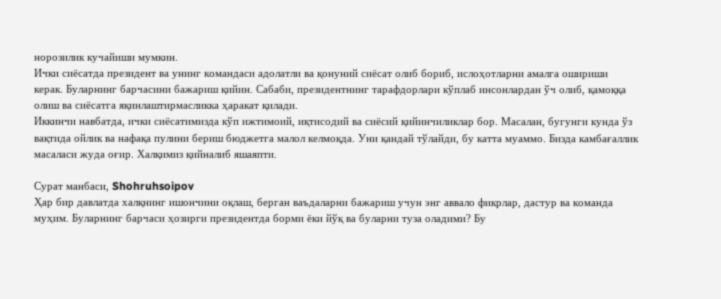норозилик кучайиши мумкин.
Ички сиёсатда президент ва унинг командаси адолатли ва қонуний сиёсат олиб бориб, ислоҳотларни амалга ошириши керак. Буларнинг барчасини бажариш қийин. Сабаби, президентнинг тарафдорлари кўплаб инсонлардан ўч олиб, қамоққа олиш ва сиёсатга яқинлаштирмасликка ҳаракат қилади.
Иккинчи навбатда, ички сиёсатимизда кўп ижтимоий, иқтисодий ва сиёсий қийинчиликлар бор. Масалан, бугунги кунда ўз вақтида ойлик ва нафақа пулини бериш бюджетга малол келмоқда. Уни қандай тўлайди, бу катта муаммо. Бизда камбағаллик масаласи жуда оғир. Халқимиз қийналиб яшаяпти.

Сурат манбаси, Shohruhsoipov
Ҳар бир давлатда халқнинг ишончини оқлаш, берган ваъдаларни бажариш учун энг аввало фикрлар, дастур ва команда муҳим. Буларнинг барчаси ҳозирги президентда борми ёки йўқ ва буларни туза оладими? Бу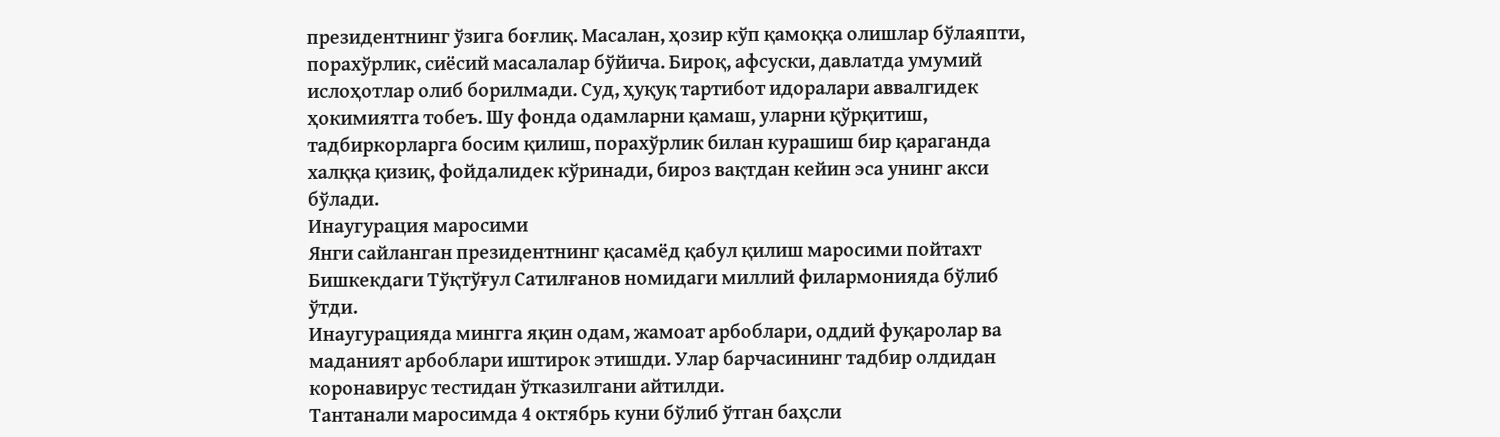президентнинг ўзига боғлиқ. Масалан, ҳозир кўп қамоққа олишлар бўлаяпти, порахўрлик, сиёсий масалалар бўйича. Бироқ, афсуски, давлатда умумий ислоҳотлар олиб борилмади. Суд, ҳуқуқ тартибот идоралари аввалгидек ҳокимиятга тобеъ. Шу фонда одамларни қамаш, уларни қўрқитиш, тадбиркорларга босим қилиш, порахўрлик билан курашиш бир қараганда халққа қизиқ, фойдалидек кўринади, бироз вақтдан кейин эса унинг акси бўлади.
Инаугурация маросими
Янги сайланган президентнинг қасамёд қабул қилиш маросими пойтахт Бишкекдаги Тўқтўғул Сатилғанов номидаги миллий филармонияда бўлиб ўтди.
Инаугурацияда мингга яқин одам, жамоат арбоблари, оддий фуқаролар ва маданият арбоблари иштирок этишди. Улар барчасининг тадбир олдидан коронавирус тестидан ўтказилгани айтилди.
Тантанали маросимда 4 октябрь куни бўлиб ўтган баҳсли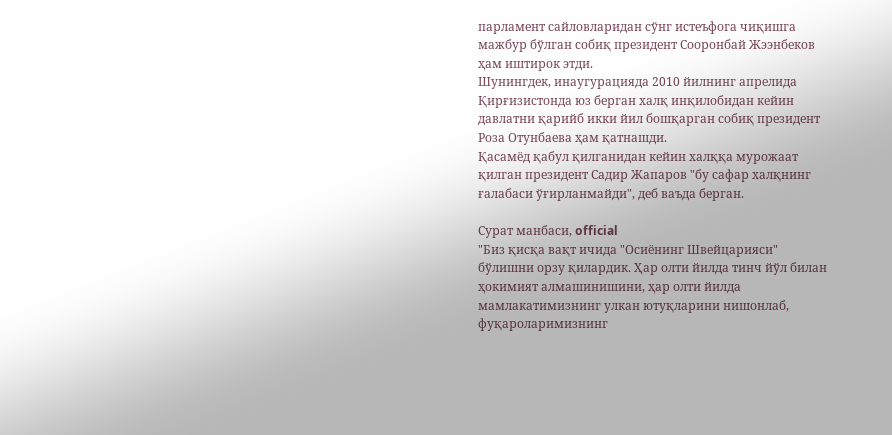парламент сайловларидан сўнг истеъфога чиқишга мажбур бўлган собиқ президент Сооронбай Жээнбеков ҳам иштирок этди.
Шунингдек, инаугурацияда 2010 йилнинг апрелида Қирғизистонда юз берган халқ инқилобидан кейин давлатни қарийб икки йил бошқарган собиқ президент Роза Отунбаева ҳам қатнашди.
Қасамёд қабул қилганидан кейин халққа мурожаат қилган президент Садир Жапаров "бу сафар халқнинг ғалабаси ўғирланмайди", деб ваъда берган.

Сурат манбаси, official
"Биз қисқа вақт ичида "Осиёнинг Швейцарияси" бўлишни орзу қилардик. Ҳар олти йилда тинч йўл билан ҳокимият алмашинишини, ҳар олти йилда мамлакатимизнинг улкан ютуқларини нишонлаб, фуқароларимизнинг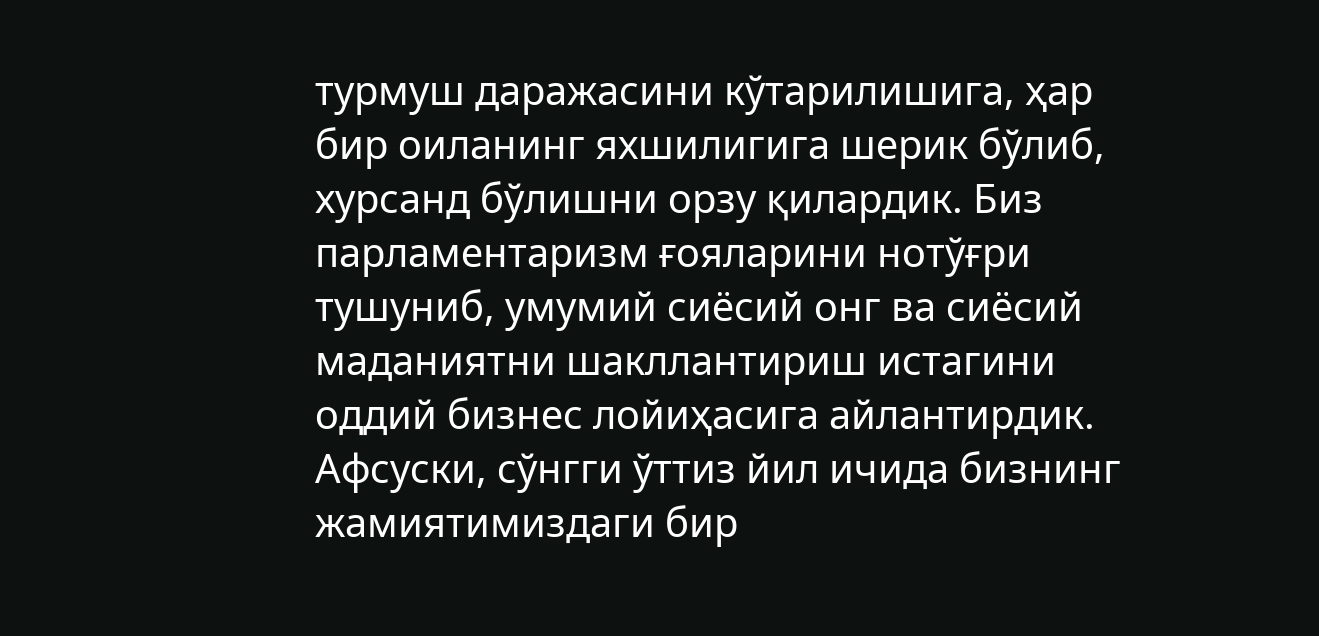турмуш даражасини кўтарилишига, ҳар бир оиланинг яхшилигига шерик бўлиб, хурсанд бўлишни орзу қилардик. Биз парламентаризм ғояларини нотўғри тушуниб, умумий сиёсий онг ва сиёсий маданиятни шакллантириш истагини оддий бизнес лойиҳасига айлантирдик. Афсуски, сўнгги ўттиз йил ичида бизнинг жамиятимиздаги бир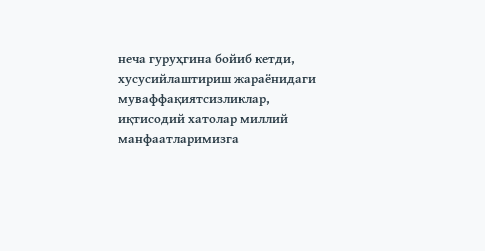неча гуруҳгина бойиб кетди, хусусийлаштириш жараёнидаги муваффақиятсизликлар, иқтисодий хатолар миллий манфаатларимизга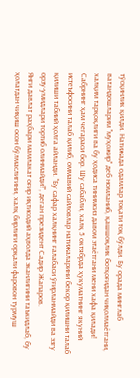тўсқинлик қилди. Натижада одамлар тоқати тоқ бўлди. Бу орада минглаб ватандошларим "муҳожир" деб номланиб, қашшоқлик ботқоғидан чиқолмаётгани, халқим тарқоқлиги ва бу ҳодиса тинимсиз давом этаётгани мени хафа қилади! Сабрнинг ҳам чегараси бор. Шу сабабли, халқ 5 октябрда ҳукуматнинг якуний истеъфосини талаб қилиб, оммавий сайловлар натижаларини бекор қилишни талаб қилиши табиий ҳолга айланди. "Бу сафар халқнинг ғалабаси ўғирланмайди ва эзгу орзу-умидлари тортиб олинмайди!", деган президент Садир Жапаров.
Янги давлат раҳбари мамлакат оғир иқтисодий аҳволда эканлигини таъкидлаб, бу ҳолатдан чиқиш осон бўлмаслигини, халқ бирлиги орқали фаровон турмуш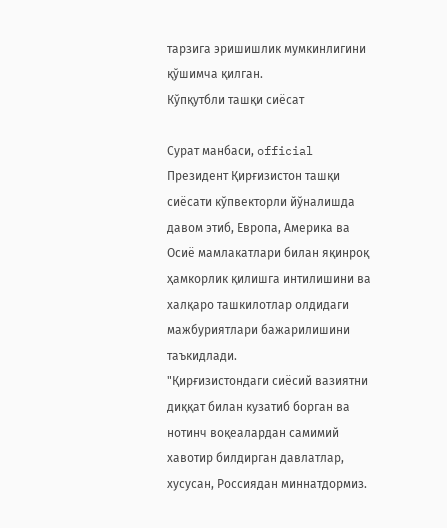тарзига эришишлик мумкинлигини қўшимча қилган.
Кўпқутбли ташқи сиёсат

Сурат манбаси, official
Президент Қирғизистон ташқи сиёсати кўпвекторли йўналишда давом этиб, Европа, Америка ва Осиё мамлакатлари билан яқинроқ ҳамкорлик қилишга интилишини ва халқаро ташкилотлар олдидаги мажбуриятлари бажарилишини таъкидлади.
"Қирғизистондаги сиёсий вазиятни диққат билан кузатиб борган ва нотинч воқеалардан самимий хавотир билдирган давлатлар, хусусан, Россиядан миннатдормиз.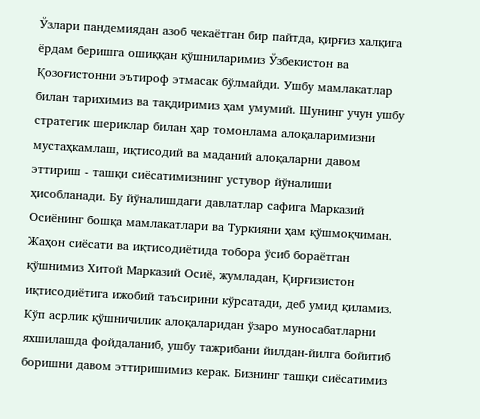Ўзлари пандемиядан азоб чекаётган бир пайтда, қирғиз халқига ёрдам беришга ошиққан қўшниларимиз Ўзбекистон ва Қозоғистонни эътироф этмасак бўлмайди. Ушбу мамлакатлар билан тарихимиз ва тақдиримиз ҳам умумий. Шунинг учун ушбу стратегик шериклар билан ҳар томонлама алоқаларимизни мустаҳкамлаш, иқтисодий ва маданий алоқаларни давом эттириш - ташқи сиёсатимизнинг устувор йўналиши ҳисобланади. Бу йўналишдаги давлатлар сафига Марказий Осиёнинг бошқа мамлакатлари ва Туркияни ҳам қўшмоқчиман. Жаҳон сиёсати ва иқтисодиётида тобора ўсиб бораётган қўшнимиз Хитой Марказий Осиё, жумладан, Қирғизистон иқтисодиётига ижобий таъсирини кўрсатади, деб умид қиламиз. Кўп асрлик қўшничилик алоқаларидан ўзаро муносабатларни яхшилашда фойдаланиб, ушбу тажрибани йилдан-йилга бойитиб боришни давом эттиришимиз керак. Бизнинг ташқи сиёсатимиз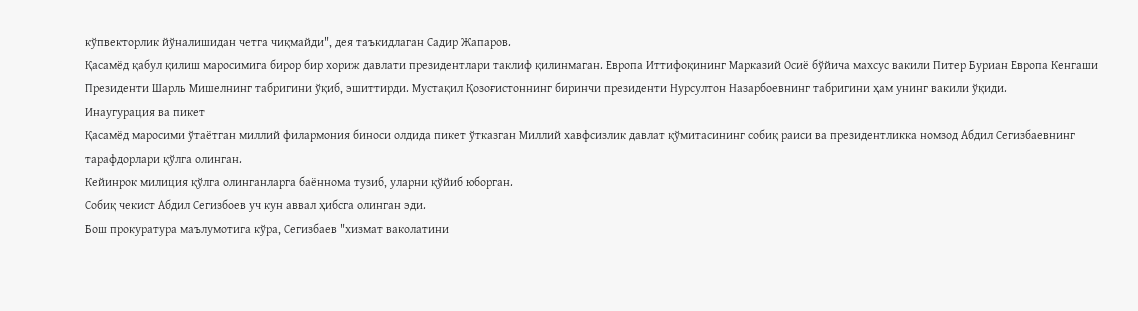кўпвекторлик йўналишидан четга чиқмайди", дея таъкидлаган Садир Жапаров.
Қасамёд қабул қилиш маросимига бирор бир хориж давлати президентлари таклиф қилинмаган. Европа Иттифоқининг Марказий Осиё бўйича махсус вакили Питер Буриан Европа Кенгаши Президенти Шарль Мишелнинг табригини ўқиб, эшиттирди. Мустақил Қозоғистоннинг биринчи президенти Нурсултон Назарбоевнинг табригини ҳам унинг вакили ўқиди.
Инаугурация ва пикет
Қасамёд маросими ўтаётган миллий филармония биноси олдида пикет ўтказган Миллий хавфсизлик давлат қўмитасининг собиқ раиси ва президентликка номзод Абдил Сегизбаевнинг тарафдорлари қўлга олинган.
Кейинрок милиция қўлга олинганларга баённома тузиб, уларни қўйиб юборган.
Собиқ чекист Абдил Сегизбоев уч кун аввал ҳибсга олинган эди.
Бош прокуратура маълумотига кўра, Сегизбаев "хизмат ваколатини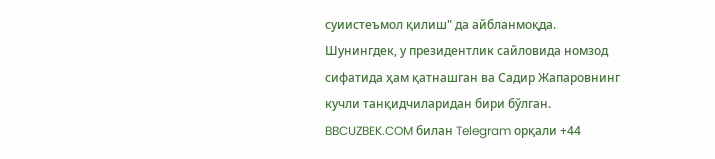суиистеъмол қилиш" да айбланмоқда.
Шунингдек, у президентлик сайловида номзод сифатида ҳам қатнашган ва Садир Жапаровнинг кучли танқидчиларидан бири бўлган.
BBCUZBEK.COM билан Telegram орқали +44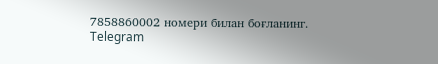7858860002 номери билан боғланинг.
Telegram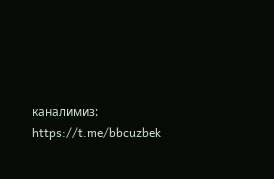каналимиз: https://t.me/bbcuzbek